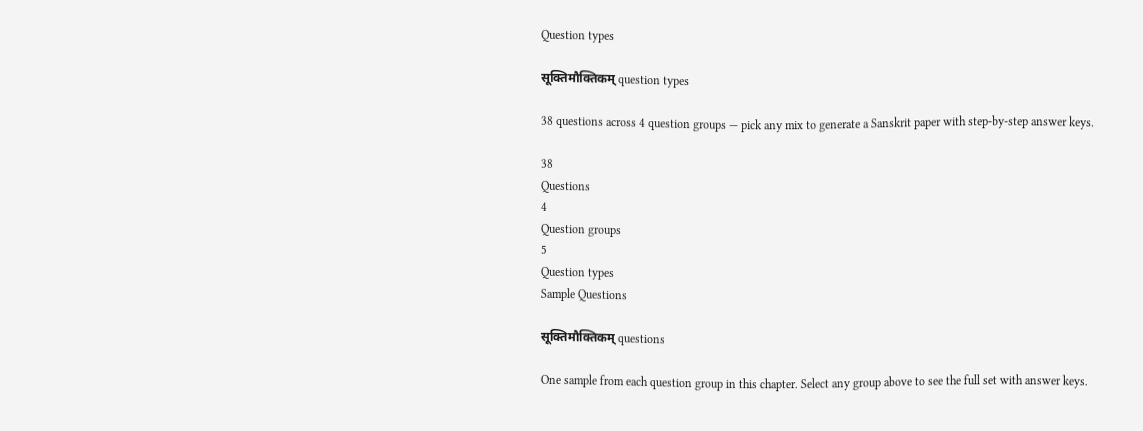Question types

सूक्तिमौक्तिकम् question types

38 questions across 4 question groups — pick any mix to generate a Sanskrit paper with step-by-step answer keys.

38
Questions
4
Question groups
5
Question types
Sample Questions

सूक्तिमौक्तिकम् questions

One sample from each question group in this chapter. Select any group above to see the full set with answer keys.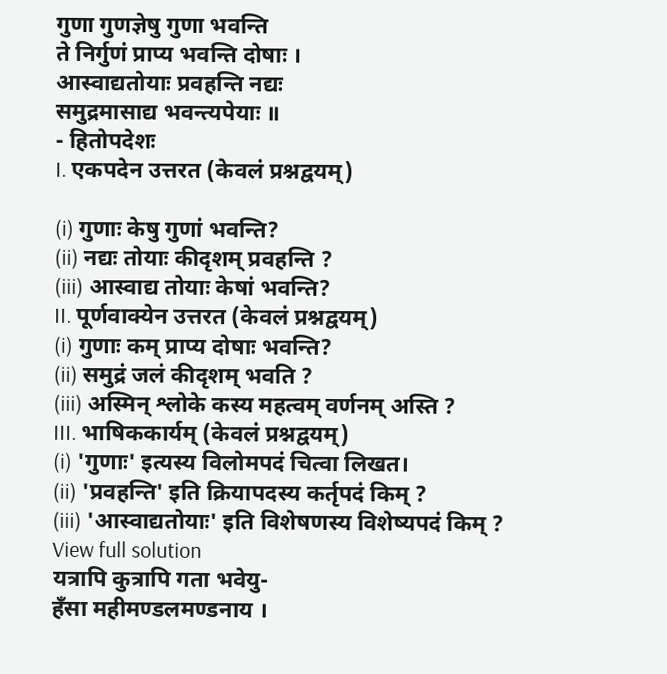गुणा गुणज्ञेषु गुणा भवन्ति
ते निर्गुणं प्राप्य भवन्ति दोषाः ।
आस्वाद्यतोयाः प्रवहन्ति नद्यः
समुद्रमासाद्य भवन्त्यपेयाः ॥
- हितोपदेशः
I. एकपदेन उत्तरत (केवलं प्रश्नद्वयम्)

(i) गुणाः केषु गुणां भवन्ति?
(ii) नद्यः तोयाः कीदृशम् प्रवहन्ति ?
(iii) आस्वाद्य तोयाः केषां भवन्ति?
II. पूर्णवाक्येन उत्तरत (केवलं प्रश्नद्वयम्)
(i) गुणाः कम् प्राप्य दोषाः भवन्ति?
(ii) समुद्रं जलं कीदृशम् भवति ?
(iii) अस्मिन् श्लोके कस्य महत्वम् वर्णनम् अस्ति ?
III. भाषिककार्यम् (केवलं प्रश्नद्वयम्)
(i) 'गुणाः' इत्यस्य विलोमपदं चित्वा लिखत।
(ii) 'प्रवहन्ति' इति क्रियापदस्य कर्तृपदं किम् ?
(iii) 'आस्वाद्यतोयाः' इति विशेषणस्य विशेष्यपदं किम् ?
View full solution
यत्रापि कुत्रापि गता भवेयु-
हँसा महीमण्डलमण्डनाय ।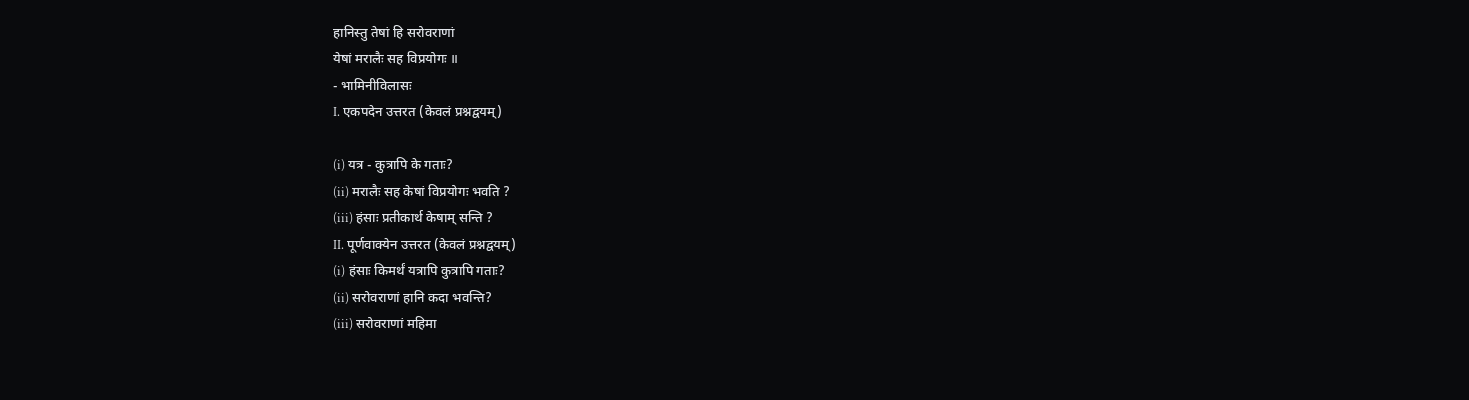हानिस्तु तेषां हि सरोवराणां
येषां मरालैः सह विप्रयोगः ॥
- भामिनीविलासः
I. एकपदेन उत्तरत (केवलं प्रश्नद्वयम्)

(i) यत्र - कुत्रापि के गताः?
(ii) मरालैः सह केषां विप्रयोगः भवति ?
(iii) हंसाः प्रतीकार्थ केषाम् सन्ति ?
II. पूर्णवाक्येन उत्तरत (केवलं प्रश्नद्वयम्)
(i) हंसाः किमर्थं यत्रापि कुत्रापि गताः?
(ii) सरोवराणां हानि कदा भवन्ति?
(iii) सरोवराणां महिमा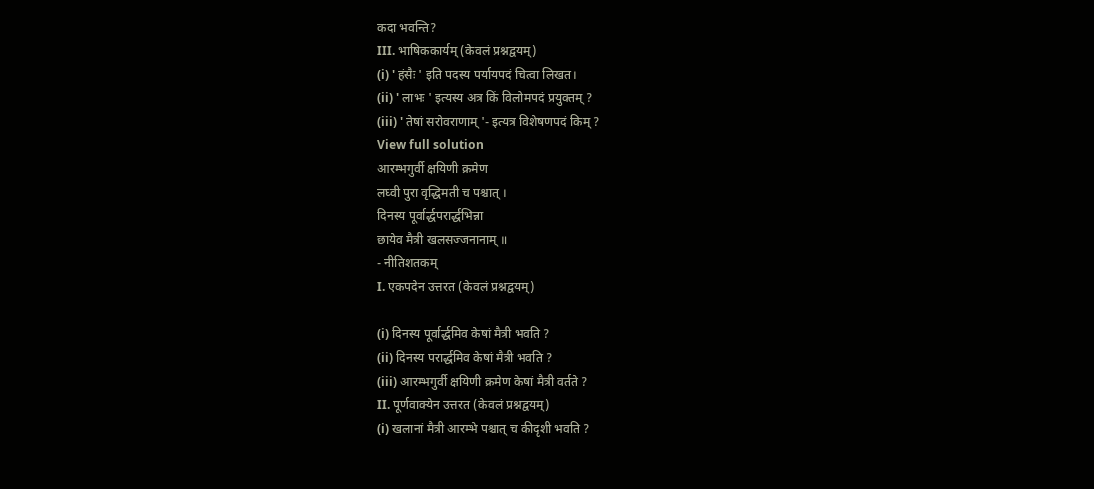कदा भवन्ति?
III. भाषिककार्यम् (केवलं प्रश्नद्वयम्)
(i) ' हंसैः ' इति पदस्य पर्यायपदं चित्वा लिखत।
(ii) ' लाभः ' इत्यस्य अत्र किं विलोमपदं प्रयुक्तम् ?
(iii) ' तेषां सरोवराणाम् '- इत्यत्र विशेषणपदं किम् ?
View full solution
आरम्भगुर्वी क्षयिणी क्रमेण
लघ्वी पुरा वृद्धिमती च पश्चात् ।
दिनस्य पूर्वार्द्धपरार्द्धभिन्ना
छायेव मैत्री खलसज्जनानाम् ॥
- नीतिशतकम्
I. एकपदेन उत्तरत (केवलं प्रश्नद्वयम्)

(i) दिनस्य पूर्वार्द्धमिव केषां मैत्री भवति ?
(ii) दिनस्य परार्द्धमिव केषां मैत्री भवति ?
(iii) आरम्भगुर्वी क्षयिणी क्रमेण केषां मैत्री वर्तते ?
II. पूर्णवाक्येन उत्तरत (केवलं प्रश्नद्वयम्)
(i) खलानां मैत्री आरम्भे पश्चात् च कीदृशी भवति ?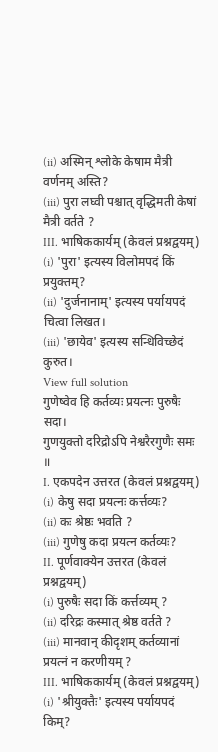(ii) अस्मिन् श्लोके केषाम मैत्री वर्णनम् अस्ति?
(iii) पुरा लघ्वी पश्चात् वृद्धिमती केषां मैत्री वर्तते ?
III. भाषिककार्यम् (केवलं प्रश्नद्वयम्)
(i) 'पुरा' इत्यस्य विलोमपदं किं प्रयुक्तम्?
(ii) 'दुर्जनानाम्' इत्यस्य पर्यायपदं चित्वा लिखत।
(iii) 'छायेव' इत्यस्य सन्धिविच्छेदं कुरुत।
View full solution
गुणेष्वेव हि कर्तव्यः प्रयत्नः पुरुषैः सदा।
गुणयुक्तो दरिद्रोऽपि नेश्वरैरगुणैः समः ॥
I. एकपदेन उत्तरत (केवलं प्रश्नद्वयम्)
(i) केषु सदा प्रयत्नः कर्त्तव्यः?
(ii) कः श्रेष्ठः भवति ?
(iii) गुणेषु कदा प्रयत्न कर्तव्यः?
II. पूर्णवाक्येन उत्तरत (केवलं प्रश्नद्वयम्)
(i) पुरुषैः सदा किं कर्त्तव्यम् ?
(ii) दरिद्रः कस्मात् श्रेष्ठ वर्तते ?
(iii) मानवान् कीदृशम् कर्तव्यानां प्रयत्नं न करणीयम् ?
III. भाषिककार्यम् (केवलं प्रश्नद्वयम्)
(i) 'श्रीयुक्तैः' इत्यस्य पर्यायपदं किम्?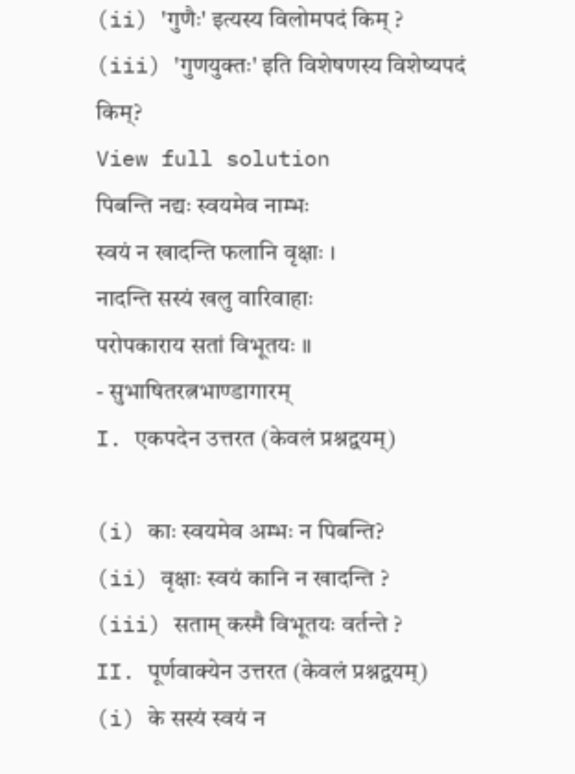(ii) 'गुणैः' इत्यस्य विलोमपदं किम् ?
(iii) 'गुणयुक्तः' इति विशेषणस्य विशेष्यपदं किम्?
View full solution
पिबन्ति नद्यः स्वयमेव नाम्भः
स्वयं न खादन्ति फलानि वृक्षाः ।
नादन्ति सस्यं खलु वारिवाहाः
परोपकाराय सतां विभूतयः ॥
- सुभाषितरत्नभाण्डागारम्
I. एकपदेन उत्तरत (केवलं प्रश्नद्वयम्)

(i) काः स्वयमेव अम्भः न पिबन्ति?
(ii) वृक्षाः स्वयं कानि न खादन्ति ?
(iii) सताम् कस्मै विभूतयः वर्तन्ते ?
II. पूर्णवाक्येन उत्तरत (केवलं प्रश्नद्वयम्)
(i) के सस्यं स्वयं न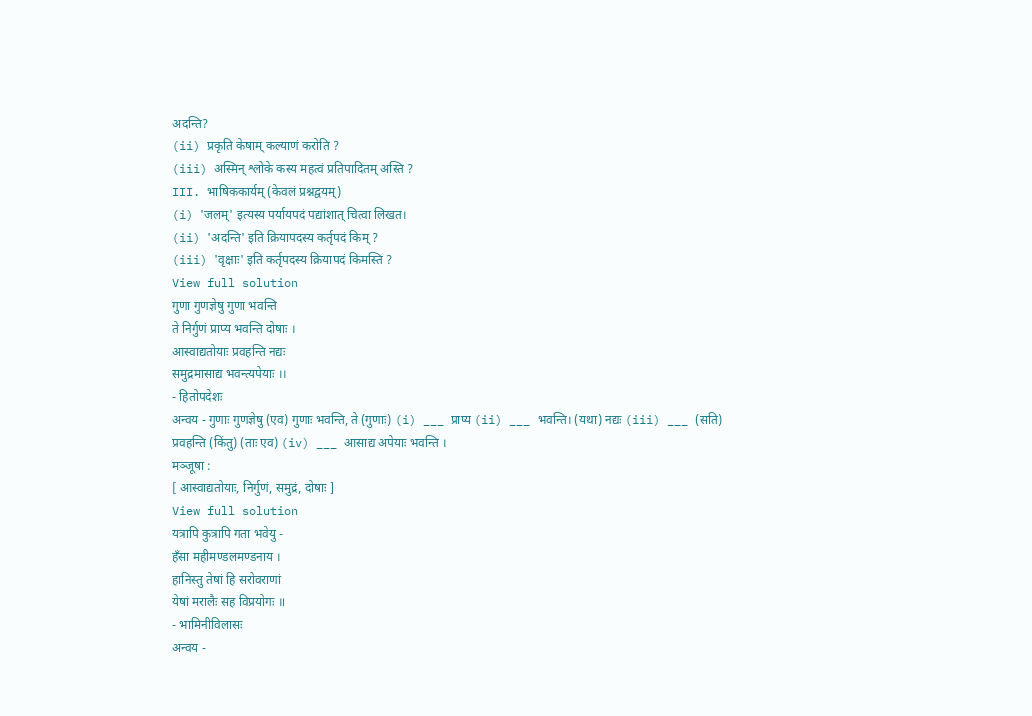अदन्ति?
(ii) प्रकृति केषाम् कल्याणं करोति ?
(iii) अस्मिन् श्लोके कस्य महत्वं प्रतिपादितम् अस्ति ?
III. भाषिककार्यम् (केवलं प्रश्नद्वयम्)
(i) 'जलम्' इत्यस्य पर्यायपदं पद्यांशात् चित्वा लिखत।
(ii) 'अदन्ति' इति क्रियापदस्य कर्तृपदं किम् ?
(iii) 'वृक्षाः' इति कर्तृपदस्य क्रियापदं किमस्ति ?
View full solution
गुणा गुणज्ञेषु गुणा भवन्ति
ते निर्गुणं प्राप्य भवन्ति दोषाः ।
आस्वाद्यतोयाः प्रवहन्ति नद्यः
समुद्रमासाद्य भवन्त्यपेयाः ।।
- हितोपदेशः
अन्वय - गुणाः गुणज्ञेषु (एव) गुणाः भवन्ति, ते (गुणाः) (i) ___ प्राप्य (ii) ___ भवन्ति। (यथा) नद्यः (iii) ___ (सति) प्रवहन्ति (किंतु) (ताः एव) (iv) ___ आसाद्य अपेयाः भवन्ति ।
मञ्जूषा :
[ आस्वाद्यतोयाः, निर्गुणं, समुद्रं, दोषाः ]
View full solution
यत्रापि कुत्रापि गता भवेयु -
हँसा महीमण्डलमण्डनाय ।
हानिस्तु तेषां हि सरोवराणां
येषां मरालैः सह विप्रयोगः ॥
- भामिनीविलासः
अन्वय -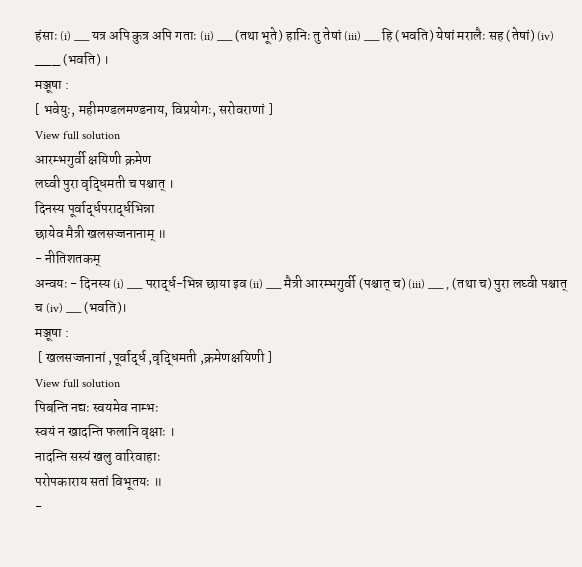हंसाः (i) ___ यत्र अपि कुत्र अपि गताः (ii) ___ (तथा भूते) हानिः तु तेषां (iii) ___ हि (भवति) येषां मरालैः सह (तेषां) (iv) ___ (भवति) ।
मञ्जूषा :
[ भवेयुः, महीमण्डलमण्डनाय, विप्रयोगः, सरोवराणां ]
View full solution
आरम्भगुर्वी क्षयिणी क्रमेण
लघ्वी पुरा वृद्धिमती च पश्चात् ।
दिनस्य पूर्वार्द्धपरार्द्धभिन्ना
छायेव मैत्री खलसज्जनानाम् ॥
- नीतिशतकम्
अन्वयः - दिनस्य (i) ___ परार्द्ध-भिन्न छाया इव (ii) ___ मैत्री आरम्भगुर्वी (पश्चात् च) (iii) ___ , (तथा च) पुरा लघ्वी पश्चात् च (iv) ___ (भवति)।
मञ्जूषा :
 [ खलसज्जनानां ,पूर्वार्द्ध ,वृद्धिमती ,क्रमेणक्षयिणी ]
View full solution
पिबन्ति नद्यः स्वयमेव नाम्भः
स्वयं न खादन्ति फलानि वृक्षाः ।
नादन्ति सस्यं खलु वारिवाहाः
परोपकाराय सतां विभूतयः ॥
-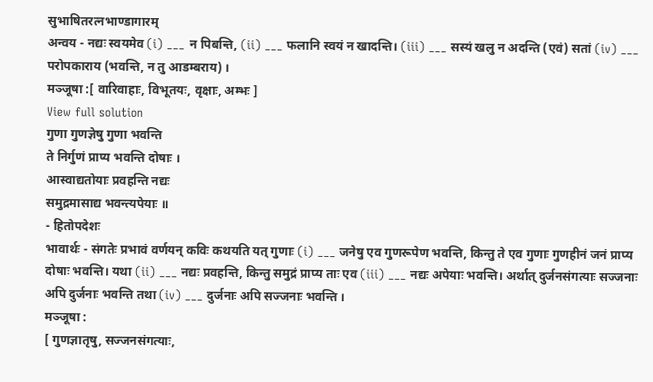सुभाषितरत्नभाण्डागारम्
अन्वय - नद्यः स्वयमेव (i) ___ न पिबन्ति, (ii) ___ फलानि स्वयं न खादन्ति। (iii) ___ सस्यं खलु न अदन्ति (एवं) सतां (iv) ___ परोपकाराय (भवन्ति, न तु आडम्बराय) ।
मञ्जूषा :[ वारिवाहाः, विभूतयः, वृक्षाः, अम्भः ]
View full solution
गुणा गुणज्ञेषु गुणा भवन्ति
ते निर्गुणं प्राप्य भवन्ति दोषाः ।
आस्वाद्यतोयाः प्रवहन्ति नद्यः
समुद्रमासाद्य भवन्त्यपेयाः ॥
- हितोपदेशः
भावार्थः - संगतेः प्रभावं वर्णयन् कविः कथयति यत् गुणाः (i) ___ जनेषु एव गुणरूपेण भवन्ति, किन्तु ते एव गुणाः गुणहीनं जनं प्राप्य दोषाः भवन्ति। यथा (ii) ___ नद्यः प्रवहन्ति, किन्तु समुद्रं प्राप्य ताः एव (iii) ___ नद्यः अपेयाः भवन्ति। अर्थात् दुर्जनसंगत्याः सज्जनाः अपि दुर्जनाः भवन्ति तथा (iv) ___ दुर्जनाः अपि सज्जनाः भवन्ति ।
मञ्जूषा :
[ गुणज्ञातृषु, सज्जनसंगत्याः,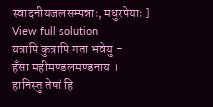स्वादनीयजलसम्पन्नाः, मधुरपेयाः ]
View full solution
यत्रापि कुत्रापि गता भवेयु -
हँसा महीमण्डलमण्डनाय ।
हानिस्तु तेषां हि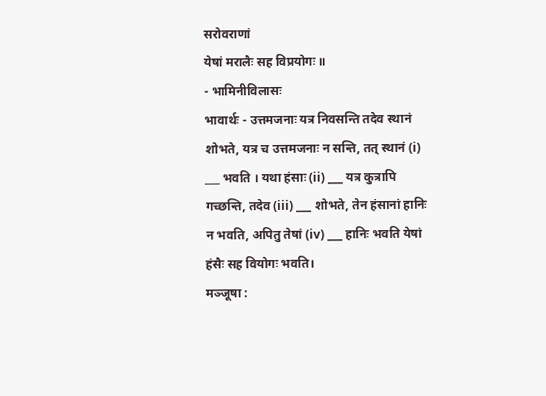सरोवराणां
येषां मरालैः सह विप्रयोगः ॥
- भामिनीविलासः
भावार्थः - उत्तमजनाः यत्र निवसन्ति तदेव स्थानं शोभते, यत्र च उत्तमजनाः न सन्ति, तत् स्थानं (i) ___ भवति । यथा हंसाः (ii) ___ यत्र कुत्रापि गच्छन्ति, तदेव (iii) ___ शोभते, तेन हंसानां हानिः न भवति, अपितु तेषां (iv) ___ हानिः भवति येषां हंसैः सह वियोगः भवति।
मञ्जूषा :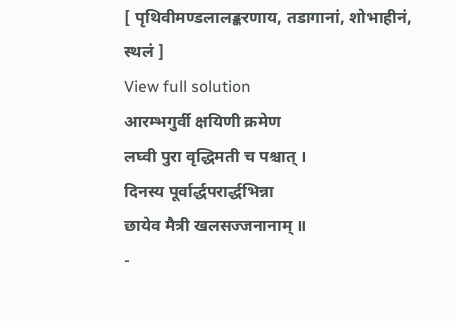[ पृथिवीमण्डलालङ्करणाय, तडागानां, शोभाहीनं, स्थलं ]
View full solution
आरम्भगुर्वी क्षयिणी क्रमेण
लघ्वी पुरा वृद्धिमती च पश्चात् ।
दिनस्य पूर्वार्द्धपरार्द्धभिन्ना
छायेव मैत्री खलसज्जनानाम् ॥
-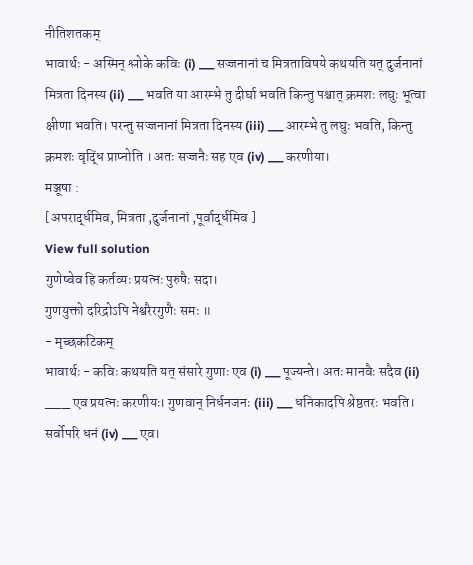नीतिशतकम्
भावार्थः - अस्मिन् श्लोके कविः (i) ___ सज्जनानां च मित्रताविषये कथयति यत् दुर्जनानां मित्रता दिनस्य (ii) ___ भवति या आरम्भे तु दीर्घा भवति किन्तु पश्चात् क्रमशः लघुः भूत्वा क्षीणा भवति। परन्तु सज्जनानां मित्रता दिनस्य (iii) ___ आरम्भे तु लघुः भवति, किन्तु क्रमशः वृद्धिं प्राप्नोति । अतः सज्जनैः सह एव (iv) ___ करणीया।
मञ्जूषा :
[अपरार्द्धमिव, मित्रता ,दुर्जनानां ,पूर्वार्द्धमिव ]
View full solution
गुणेष्वेव हि कर्तव्यः प्रयत्नः पुरुषैः सदा।
गुणयुक्तो दरिद्रोऽपि नेश्वरैरगुणैः समः ॥
- मृच्छकटिकम्
भावार्थः - कविः कथयति यत् संसारे गुणाः एव (i) ___ पूज्यन्ते। अतः मानवैः सदैव (ii) ___ एव प्रयत्नः करणीयः। गुणवान् निर्धनजनः (iii) ___ धनिकादपि श्रेष्ठतरः भवति। सर्वोपरि धनं (iv) ___ एव।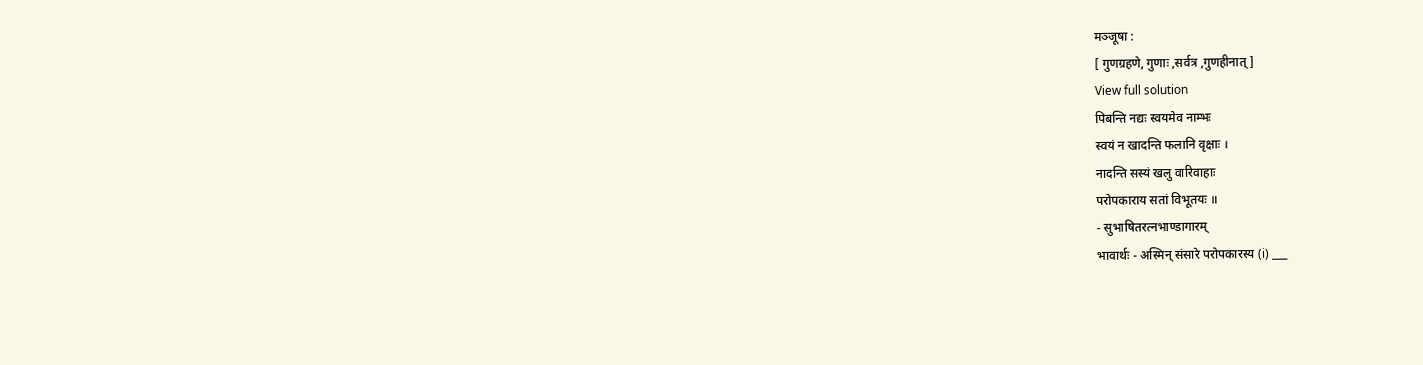मञ्जूषा :
[ गुणग्रहणे, गुणाः ,सर्वत्र ,गुणहीनात् ]
View full solution
पिबन्ति नद्यः स्वयमेव नाम्भः
स्वयं न खादन्ति फलानि वृक्षाः ।
नादन्ति सस्यं खलु वारिवाहाः
परोपकाराय सतां विभूतयः ॥
- सुभाषितरत्नभाण्डागारम्
भावार्थः - अस्मिन् संसारे परोपकारस्य (i) ___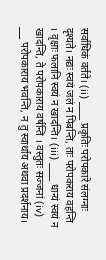सर्वाधिकं वर्तते। (ii) ___ प्रकृतिः परोपकारे संलग्नाः दृश्यते। नद्यः स्वयं जलं न पिबन्ति, ताः परोपकराय वहन्ति । वृक्षाः फलानि स्वयं न खादन्ति। (iii) ___ धान्यं स्वयं न खादन्ति, ते परोपकाराय वर्षन्ति । वस्तुतः सज्जनां (iv) ___ परोपकाराय भवन्ति, न तु स्वार्थाय अथवा प्रदर्शनाय।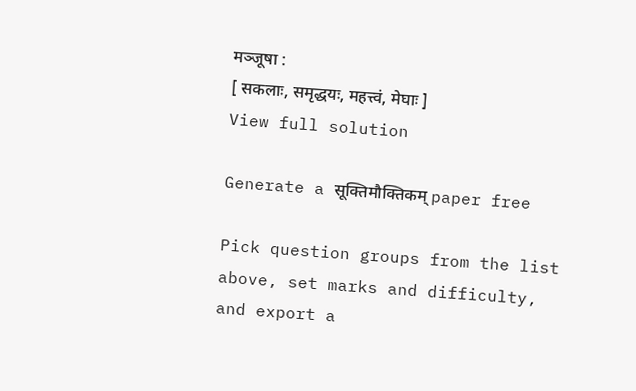मञ्जूषा :
[ सकलाः, समृद्धयः, महत्त्वं, मेघाः ]
View full solution

Generate a सूक्तिमौक्तिकम् paper free

Pick question groups from the list above, set marks and difficulty, and export a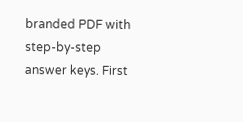branded PDF with step-by-step answer keys. First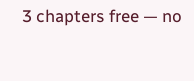3 chapters free — no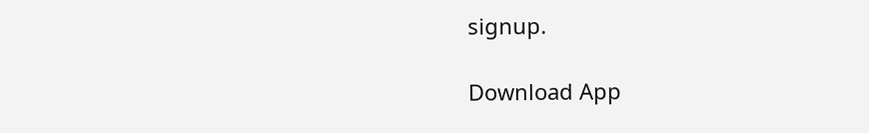signup.

Download App